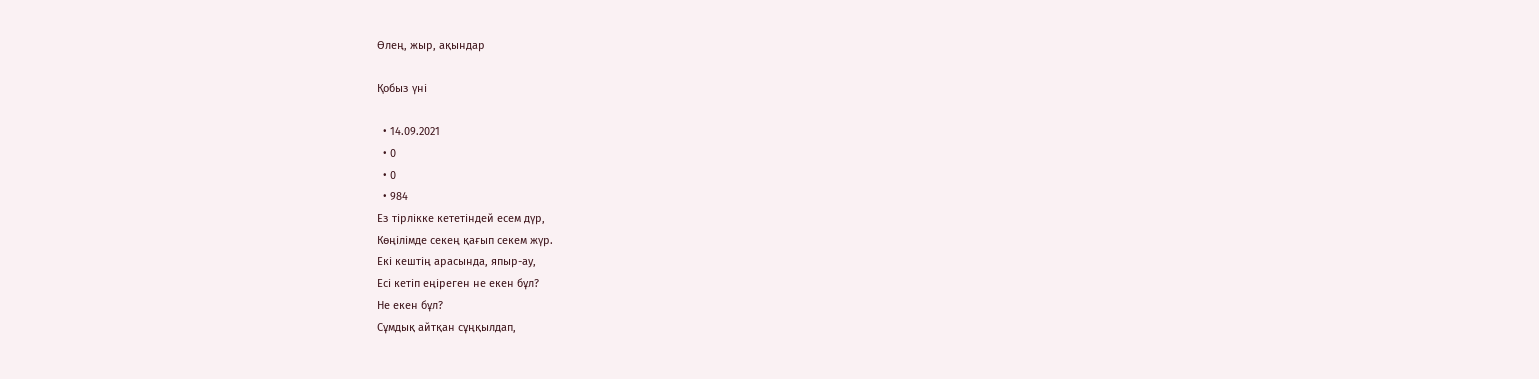Өлең, жыр, ақындар

Қобыз үні

  • 14.09.2021
  • 0
  • 0
  • 984
Ез тірлікке кететіндей есем дүр,
Көңілімде секең қағып секем жүр.
Екі кештің арасында, япыр-ау,
Есі кетіп еңіреген не екен бұл?
Не екен бұл?
Сұмдық айтқан сұңқылдап,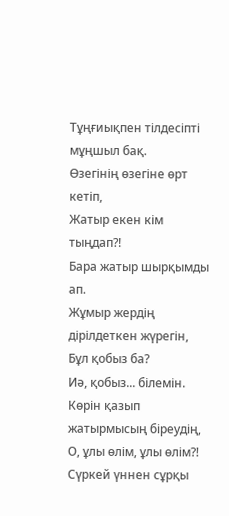Тұңғиықпен тілдесіпті мұңшыл бақ.
Өзегінің өзегіне өрт кетіп,
Жатыр екен кім тыңдап?!
Бара жатыр шырқымды ап.
Жұмыр жердің дірілдеткен жүрегін,
Бұл қобыз ба?
Иә, қобыз... білемін.
Көрін қазып жатырмысың біреудің,
О, ұлы өлім, ұлы өлім?!
Сүркей үннен сұрқы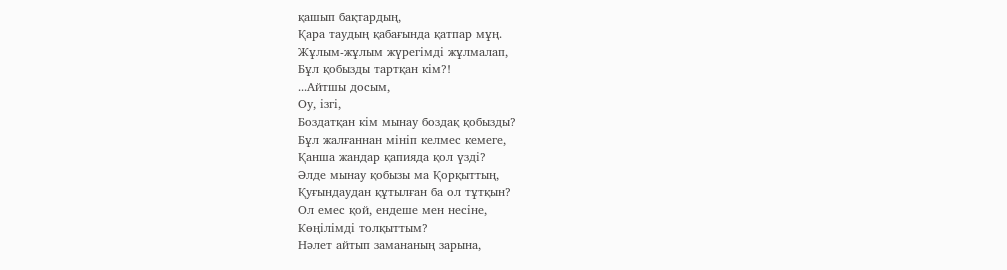қашып бақтардың,
Қара таудың қабағында қатпар мұң.
Жұлым-жұлым жүрегімді жұлмалап,
Бұл қобызды тартқан кім?!
...Айтшы досым,
Оу, ізгі,
Боздатқан кім мынау боздақ қобызды?
Бұл жалғаннан мініп келмес кемеге,
Қанша жандар қапияда қол үзді?
Әлде мынау қобызы ма Қорқыттың,
Қуғындаудан құтылған ба ол тұтқын?
Ол емес қой, ендеше мен несіне,
Көңілімді толқыттым?
Нәлет айтып замананың зарына,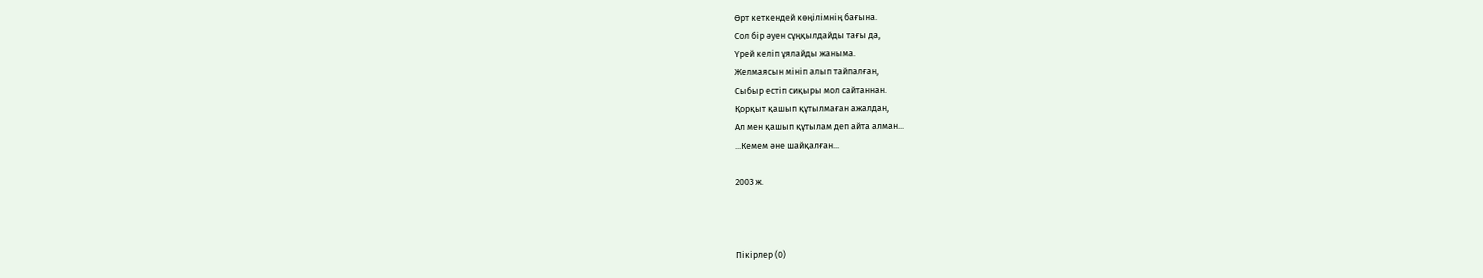Өрт кеткендей көңілімнің бағына.
Сол бір әуен сұңқылдайды тағы да,
Үрей келіп ұялайды жаныма.
Желмаясын мініп алып тайпалған,
Сыбыр естіп сиқыры мол сайтаннан.
Қорқыт қашып құтылмаған ажалдан,
Ал мен қашып құтылам деп айта алман...
...Кемем әне шайқалған...

2003 ж.



Пікірлер (0)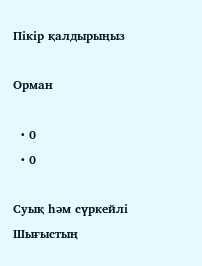Пікір қалдырыңыз

Орман

  • 0
  • 0

Суық һәм сүркейлі Шығыстың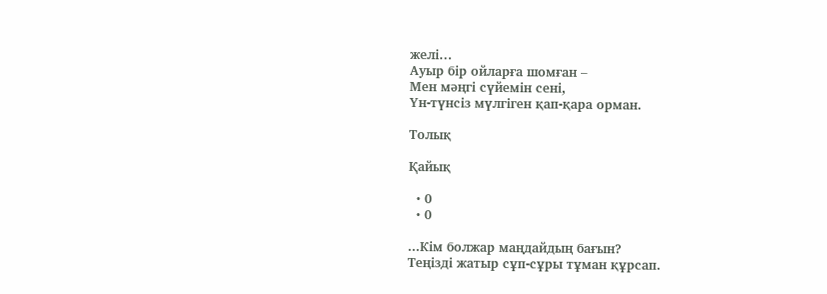желі…
Ауыр бір ойларға шомған –
Мен мәңгі сүйемін сені,
Үн-түнсіз мүлгіген қап-қара орман.

Толық

Қайық

  • 0
  • 0

...Кім болжар маңдайдың бағын?
Теңізді жатыр сұп-сұры тұман құрсап.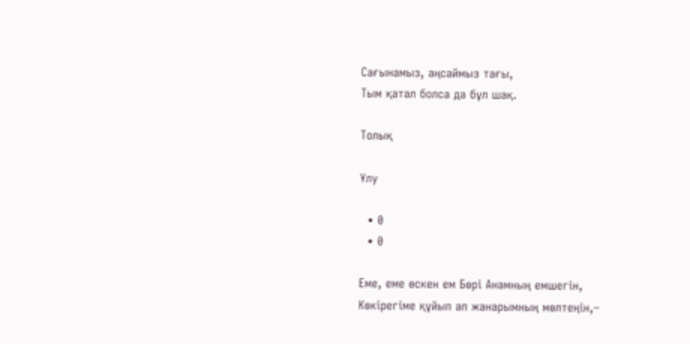Сағынамыз, аңсаймыз тағы,
Тым қатал болса да бұл шақ.

Толық

Ұлу

  • 0
  • 0

Еме, еме өскен ем Бөрі Анамның емшегін,
Көкірегіме құйып ап жанарымның мөлтеңін,–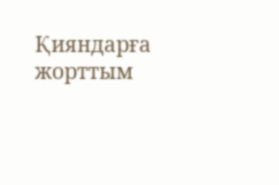Қияндарға жорттым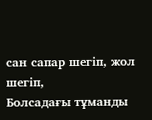сан сапар шегіп, жол шегіп,
Болсадағы тұманды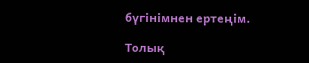бүгінімнен ертеңім.

Толық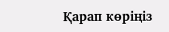Қарап көріңіз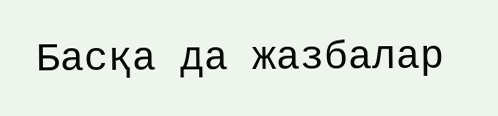Басқа да жазбалар